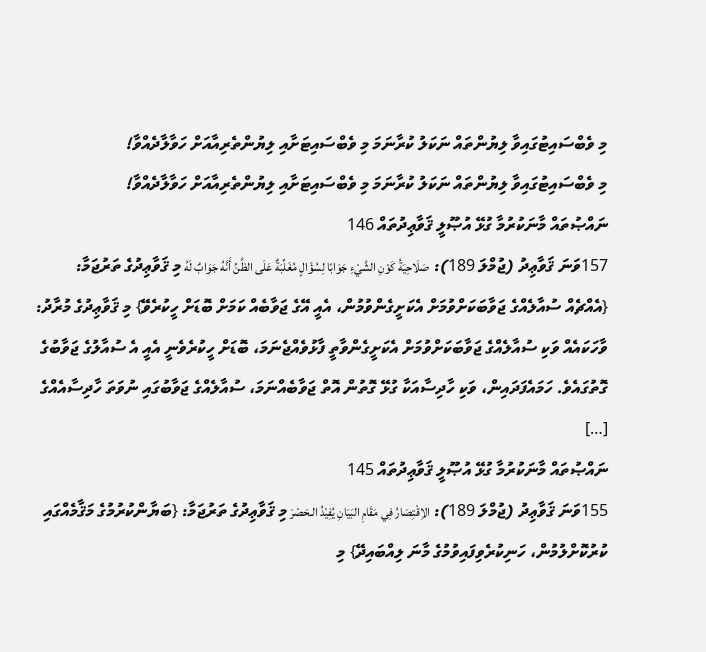މި ވެބްސައިޓުގައިވާ ލިޔުންތައް ނަކަލު ކުރާނަމަ މި ވެބްސައިޓަށާއި ލިޔުންތެރިއާއަށް ހަވާލާދެއްވާ!
މި ވެބްސައިޓުގައިވާ ލިޔުންތައް ނަކަލު ކުރާނަމަ މި ވެބްސައިޓަށާއި ލިޔުންތެރިއާއަށް ހަވާލާދެއްވާ!
ނައްޞުތައް މާނަކުރުމާ ގުޅޭ އުޞޫލީ ޤަވާޢިދުތައް 146
157ވަނަ ޤަވާޢިދު (ޖުމްލަ 189): صَلَاحِيَةُ كَوْنِ الشَّيْءِ جَوَابًا لِسُؤَالٍ مُغَلِّبَةٌ عَلَى الظَّنِّ أَنَّهُ جَوَابٌ لَهُ މި ޤަވާޢިދުގެ ތަރުޖަމާ: {އެއްޗެއް ސުއާލެއްގެ ޖަވާބަކަށްވުމަށް އެކަށީގެންވުމުން، އެއީ އޭގެ ޖަވާބެއް ކަމަށް ބޮޑަށް ހީކުރެވޭ} މި ޤަވާޢިދުގެ މުރާދު: ވާހަކައެއް ވަކި ސުއާލެއްގެ ޖަވާބަކަށްވުމަށް އެކަށީގެންވާތީ ފާޅުވެއްޖެނަމަ، ބޮޑަށް ހީކުރެވެނީ އެއީ އެ ސުއާލުގެ ޖަވާބުގެ ގޮތުގައެވެ. ހަމައެފަދައިން، ވަކި ހާދިސާއަކާ ގުޅޭ ގޮތުން އޮތް ޖަވާބެއްނަމަ، ސުއާލެއްގެ ޖަވާބުގައި ނުވަތަ ހާދިސާއެއްގެ […]
ނައްޞުތައް މާނަކުރުމާ ގުޅޭ އުޞޫލީ ޤަވާޢިދުތައް 145
155ވަނަ ޤަވާޢިދު (ޖުމްލަ 189): الاِقْتِصَارُ فِي مَقَامِ البَيَانِ يُفِيْدُ الـحَصْرَ މި ޤަވާޢިދުގެ ތަރުޖަމާ: {ބަޔާންކުރުމުގެ މަޤާމެއްގައި ކުރުކޮށްލުމުން، ހަނިކުރެވިފައިވުމުގެ މާނަ ލިއްބައިދޭ} މި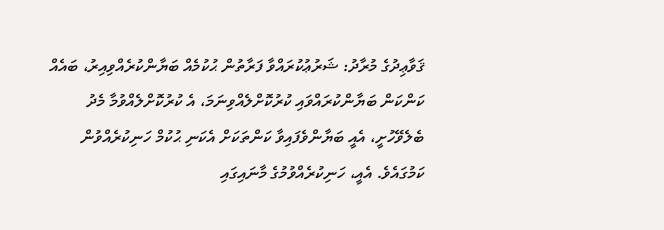ޤަވާޢިދުގެ މުރާދު: ޝަރުޢުކުރައްވާ ފަރާތުން ޙުކުމެއް ބަޔާންކުރެއްވިއިރު، ބައެއް ކަންކަން ބަޔާންކުރައްވައި ކުރުކޮށްލެއްވިނަމަ، އެ ކުރުކޮށްލެއްވުމާ މެދު ބެލެވޭހުށީ، އެއީ ބަޔާންވެފައިވާ ކަންތަކަށް އެކަނި ޙުކުމް ހަނިކުރެއްވުން ކަމުގައެވެ. އެއީ، ހަނިކުރެއްވުމުގެ މާނައިގައި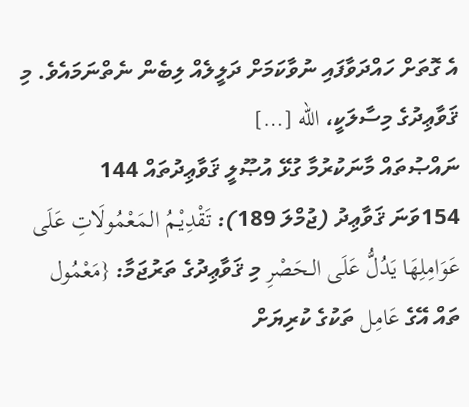އެ ގޮތަށް ހައްދަވާފައި ނުވާކަމަށް ދަލީލެއް ލިބެން ނެތްނަމައެވެ. މި ޤަވާޢިދުގެ މިސާލަކީ، الله […]
ނައްޞުތައް މާނަކުރުމާ ގުޅޭ އުޞޫލީ ޤަވާޢިދުތައް 144
154ވަނަ ޤަވާޢިދު (ޖުމްލަ 189): تَقْدِيْـمُ الـمَعْمُولَاتِ عَلَى عَوَامِلِهَا يَدُلُّ عَلَى الـحَصْرِ މި ޤަވާޢިދުގެ ތަރުޖަމާ: {مَعْمُول ތައް އޭގެ عَامِل ތަކުގެ ކުރިޔަށް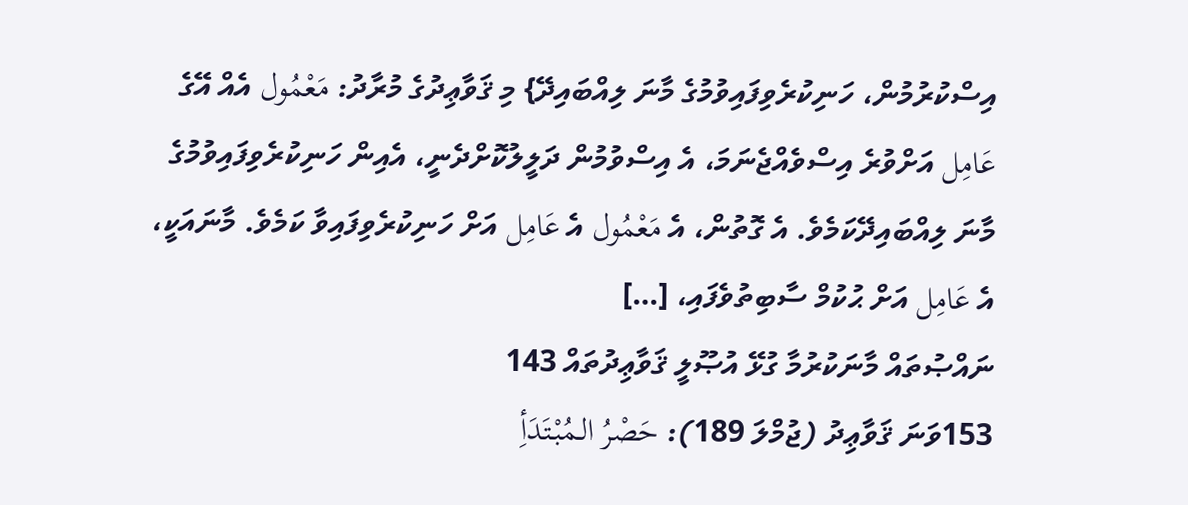އިސްކުރުމުން، ހަނިކުރެވިފައިވުމުގެ މާނަ ލިއްބައިދޭ} މި ޤަވާޢިދުގެ މުރާދު: مَعْمُول އެއް އޭގެ عَامِل އަށްވުރެ އިސްވެއްޖެނަމަ، އެ އިސްވުމުން ދަލީލުކޮށްދެނީ، އެއިން ހަނިކުރެވިފައިވުމުގެ މާނަ ލިއްބައިދޭކަމެވެ. އެ ގޮތުން، އެ مَعْمُول އެ عَامِل އަށް ހަނިކުރެވިފައިވާ ކަމެވެ. މާނައަކީ، އެ عَامِل އަށް ޙުކުމް ސާބިތުވެފައި، […]
ނައްޞުތައް މާނަކުރުމާ ގުޅޭ އުޞޫލީ ޤަވާޢިދުތައް 143
153ވަނަ ޤަވާޢިދު (ޖުމްލަ 189): حَصْرُ الـمُبْتَدَأِ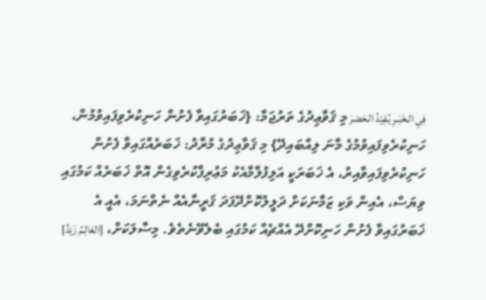فِي الـخَبَـرِ يُـفِيْدُ الـحَصْرَ މި ޤަވާޢިދުގެ ތަރުޖަމާ: {ޚަބަރުގައިވާ ފެށުން ހަނިކުރެވިފައިވުމުން، ހަނިކުރެވިފައިވުމުގެ މާނަ ލިއްބައިދޭ} މި ޤަވާޢިދުގެ މުރާދު: ޚަބަރެއްގައިވާ ފެށުން ހަނިކުރެވިފައިވާއިރު، އެ ޚަބަރަކީ އަލިފުލާމާއެކު މަޢުރިފާކުރެވިގެން އޮތް ޚަބަރެއް ކަމުގައި ވިޔަސް، އެއިން ވަކި ޒަމާނަކަށް ދަލީލުކޮށްދޭފަދަ ޤަރީނާއެއް ނެތްނަމަ، އެއީ އެ ޚަބަރުގައިވާ ފެށުން ހަނިކޮށްދޭ އެއްޗެއް ކަމުގައި ބެލެވޭނެތެވެ. މިސާލަކަށް، [العَالِـمُ زَيْدٌ]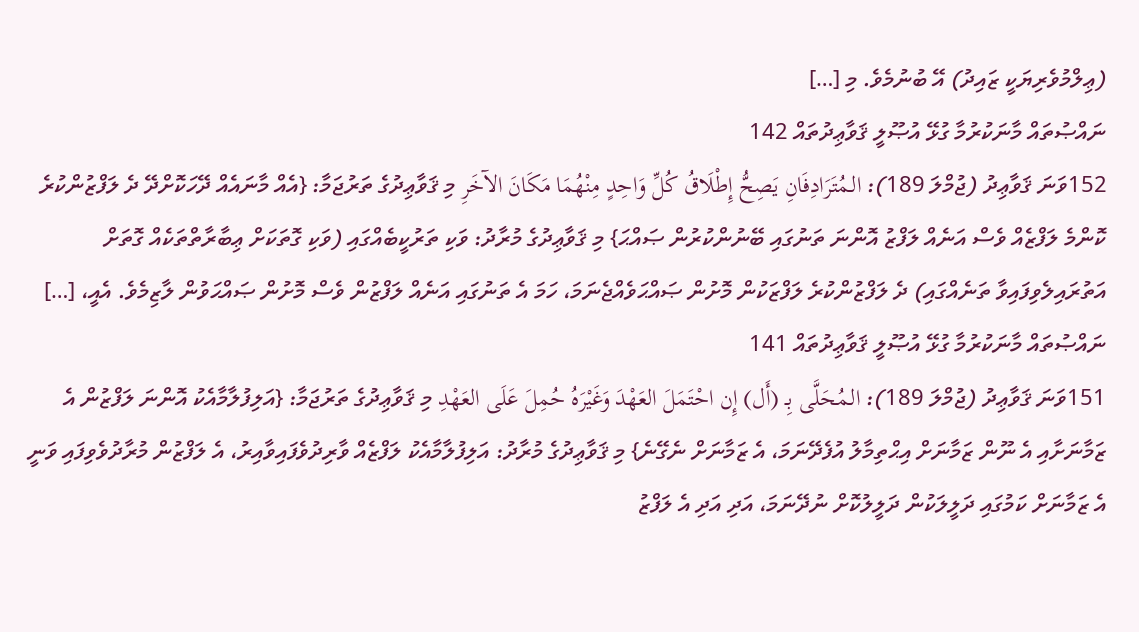(ޢިލްމުވެރިޔަކީ ޒައިދު) އޭ ބުނުމެވެ. މި […]
ނައްޞުތައް މާނަކުރުމާ ގުޅޭ އުޞޫލީ ޤަވާޢިދުތައް 142
152ވަނަ ޤަވާޢިދު (ޖުމްލަ 189): الـمُتَرَادِفَانِ يَصِحُّ إِطْلَاقُ كُلِّ وَاحِدٍ مِنْهُمَا مَكَانَ الآخَرِ މި ޤަވާޢިދުގެ ތަރުޖަމާ: {އެއް މާނައެއް ދޭހަކޮށްދޭ ދެ ލަފްޒުންކުރެ ކޮންމެ ލަފްޒެއް ވެސް އަނެއް ލަފްޒު އޮންނަ ތަނުގައި ބޭނުންކުރުން ޞައްޙަ} މި ޤަވާޢިދުގެ މުރާދު: ވަކި ތަރުކީބެއްގައި (ވަކި ގޮތަކަށް ޢިބާރާތްތަކެއް ގޮތަށް އަތުރައިލެވިފައިވާ ތަނެއްގައި) ދެ ލަފްޒުންކުރެ ލަފްޒަކުން މޮށުން ޞައްޙަވެއްޖެނަމަ، ހަމަ އެ ތަނުގައި އަނެއް ލަފްޒުން ވެސް މޮށުން ޞައްޙަވުން ލާޒިމެވެ. އެއީ، […]
ނައްޞުތައް މާނަކުރުމާ ގުޅޭ އުޞޫލީ ޤަވާޢިދުތައް 141
151ވަނަ ޤަވާޢިދު (ޖުމްލަ 189): الـمُحَلَّى بِـ (أَل) إِن احْتَمَلَ العَهْدَ وَغَيْرَهُ حُمِلَ عَلَى العَهْدِ މި ޤަވާޢިދުގެ ތަރުޖަމާ: {އަލިފުލާމާއެކު އޮންނަ ލަފްޒުން އެ ޒަމާނަށާއި އެ ނޫން ޒަމާނަށް އިޙްތިމާލު އުފެދޭނަމަ، އެ ޒަމާނަށް ނެގޭނެ} މި ޤަވާޢިދުގެ މުރާދު: އަލިފުލާމާއެކު ލަފްޒެއް ވާރިދުވެފައިވާއިރު، އެ ލަފްޒުން މުރާދުވެވިފައި ވަނީ އެ ޒަމާނަށް ކަމުގައި ދަލީލަކުން ދަލީލުކޮށް ނުދޭނަމަ، އަދި އަދި އެ ލަފްޒު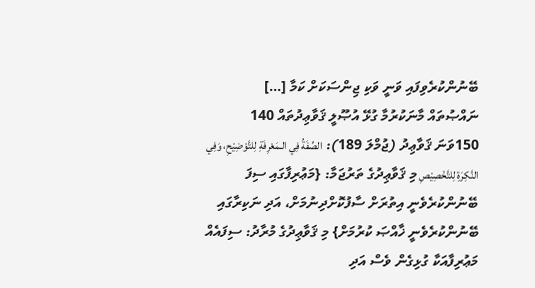ބޭނުންކުރެވިފައި ވަނީ ވަކި ޖިންސަކަށް ކަމާ […]
ނައްޞުތައް މާނަކުރުމާ ގުޅޭ އުޞޫލީ ޤަވާޢިދުތައް 140
150ވަނަ ޤަވާޢިދު (ޖުމްލަ 189): الصِّفَةُ فِي الـمَعْرِفَةِ لِلتَّوْضِيْحِ، وَفِي النَّكِرَةِ لِلتَّخْصِيْصِ މި ޤަވާޢިދުގެ ތަރުޖަމާ: {މަޢުރިފާގައި ސިފަ ބޭނުންކުރެވެނީ އިތުރަށް ސާފުކޮށްދިނުމަށް، އަދި ނަކިރާގައި ބޭނުންކުރެވެނީ ޚާއްޞަ ކުރުމަށް} މި ޤަވާޢިދުގެ މުރާދު: ސިފައެއް މަޢުރިފާއަކާ ގުޅިގެން ވެސް އަދި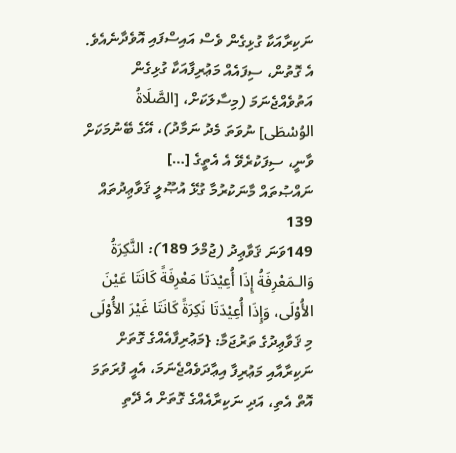ނަކިރާއަކާ ގުޅިގެން ވެސް އައިސްފައި އޮވެދާނެއެވެ. އެ ގޮތުން، ސިފައެއް މަޢުރިފާއަކާ ގުޅިގެން އަތުވެއްޖެނަމަ (މިސާލަކަށް، [الصَّلَاةُ الوُسْطَى] ނުވަތަ މެދު ނަމާދު)، އޭގެ ބޭނުމަކަށް ވާނީ، ސިފަކުރެވޭ އެ އެތީގެ […]
ނައްޞުތައް މާނަކުރުމާ ގުޅޭ އުޞޫލީ ޤަވާޢިދުތައް 139
149ވަނަ ޤަވާޢިދު (ޖުމްލަ 189): النَّكِرَةُ وَالـمَعْرِفَةُ إِذَا أُعِيْدَتَا مَعْرِفَةً كَانَتَا عَيْنَ الأُوْلَى، وَإِذَا أُعِيْدَتَا نَكِرَةً كَانَتَا غَيْرَ الأُوْلَى މި ޤަވާޢިދުގެ ތަރުޖަމާ: {މަޢުރިފާއެއްގެ ގޮތަށް ނަކިރާއާއި މަޢުރިފާ އިޢާދަވެއްޖެނަމަ، އެއީ ފުރަތަމަ އޮތް އެތި، އަދި ނަކިރާއެއްގެ ގޮތަށް އެ ދޭތި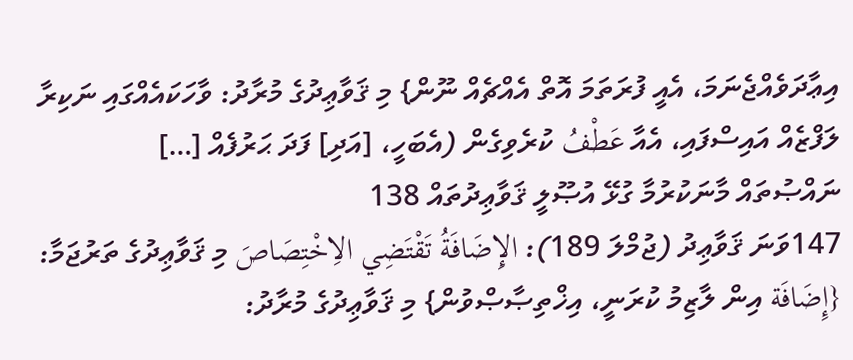އިޢާދަވެއްޖެނަމަ، އެއީ ފުރަތަމަ އޮތް އެއްޗެއް ނޫން} މި ޤަވާޢިދުގެ މުރާދު: ވާހަކައެއްގައި ނަކިރާ ލަފްޒެއް އައިސްފައި، އެއާ عَطْفُ ކުރެވިގެން (އެބަހީ، [އަދި] ފަދަ ޙަރުފެއް […]
ނައްޞުތައް މާނަކުރުމާ ގުޅޭ އުޞޫލީ ޤަވާޢިދުތައް 138
147ވަނަ ޤަވާޢިދު (ޖުމްލަ 189): الإِضَافَةُ تَقْتَضِي الاِخْتِصَاصَ މި ޤަވާޢިދުގެ ތަރުޖަމާ: {إِضَافَة އިން ލާޒިމު ކުރަނީ، އިޚްތިޞާޞްވުން} މި ޤަވާޢިދުގެ މުރާދު: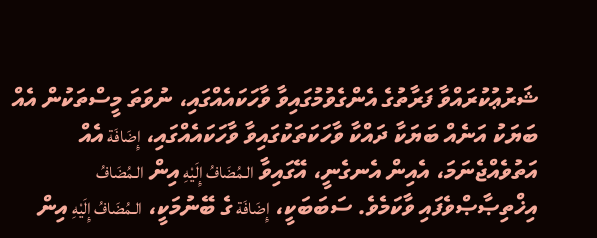ޝަރުޢުކުރައްވާ ފަރާތުގެ އެންގެވުމުގައިވާ ވާހަކައެއްގައި، ނުވަތަ މީސްތަކުން އެއް ބަޔަކު އަނެއް ބަޔަކާ ދައްކާ ވާހަކަތަކުގައިވާ ވާހަކައެއްގައި، إِضَافَة އެއް އަތުވެއްޖެނަމަ، އެއިން އެނގެނީ، އޭގައިވާ الـمُضَافُ إِلَيْهِ އިން الـمُضَافُ އިޚްތިޞާޞްވެފައި ވާކަމެވެ. ސަބަބަކީ، إِضَافَة ގެ ބޭނުމަކީ، الـمُضَافُ إِلَيْهِ އިން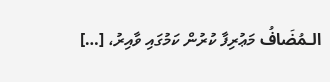الـمُضَافُ މަޢުރިފާ ކުރުން ކަމުގައި ވާއިރު، […]